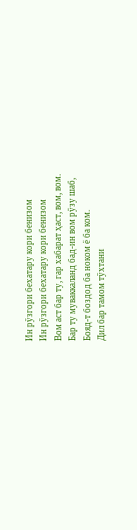Ин рӯзгори бехатару кори бенизом
Ин рӯзгори бехатару кори бенизом
Вом аст бар ту, гар хабарат ҳаст, вом, вом.
Бар ту муваккаланд бад-ин вом рӯзу шаб,
Бояд-т боздод ба ноком ё ба ком.
Дил бар тамом тӯхтани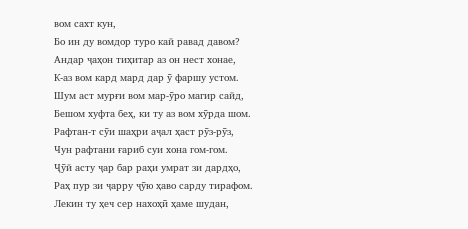вом сахт кун,
Бо ин ду вомдор туро кай равад давом?
Андар ҷаҳон тиҳитар аз он нест хонае,
К-аз вом кард мард дар ӯ фаршу устом.
Шум аст мурғи вом мар-ӯро магир сайд,
Бешом хуфта беҳ, ки ту аз вом хӯрда шом.
Рафтан-т сӯи шаҳри аҷал ҳаст рӯз-рӯз,
Чун рафтани ғариб суи хона гом-гом.
Ҷӯй асту ҷар бар раҳи умрат зи дардҳо,
Раҳ пур зи ҷарру ҷӯю ҳаво сарду тирафом.
Лекин ту ҳеч сер нахоҳӣ ҳаме шудан,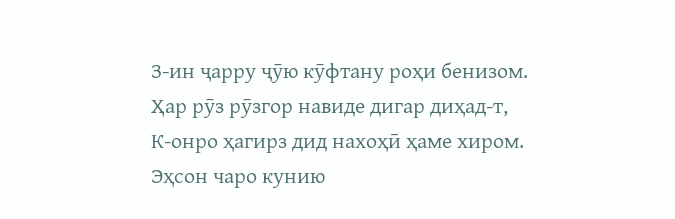З-ин ҷарру ҷӯю кӯфтану роҳи бенизом.
Ҳар рӯз рӯзгор навиде дигар диҳад-т,
К-онро ҳагирз дид нахоҳӣ ҳаме хиром.
Эҳсон чаро кунию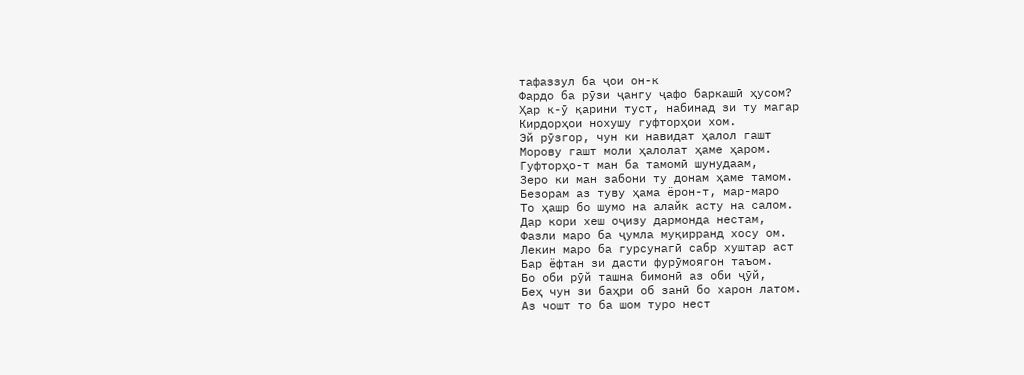тафаззул ба ҷои он-к
Фардо ба рӯзи ҷангу ҷафо баркашӣ ҳусом?
Ҳар к-ӯ қарини туст, набинад зи ту магар
Кирдорҳои нохушу гуфторҳои хом.
Эй рӯзгор, чун ки навидат ҳалол гашт
Морову гашт моли ҳалолат ҳаме ҳаром.
Гуфторҳо-т ман ба тамомӣ шунудаам,
Зеро ки ман забони ту донам ҳаме тамом.
Безорам аз туву ҳама ёрон-т, мар-маро
То ҳашр бо шумо на алайк асту на салом.
Дар кори хеш оҷизу дармонда нестам,
Фазли маро ба ҷумла муқирранд хосу ом.
Лекин маро ба гурсунагӣ сабр хуштар аст
Бар ёфтан зи дасти фурӯмоягон таъом.
Бо оби рӯй ташна бимонӣ аз оби ҷӯй,
Беҳ чун зи баҳри об занӣ бо харон латом.
Аз чошт то ба шом туро нест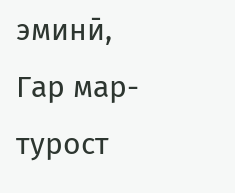эминӣ,
Гар мар-турост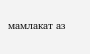мамлакат аз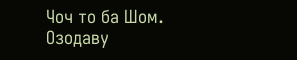Чоч то ба Шом.
Озодаву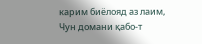карим биёлояд аз лаим,
Чун домани қабо-т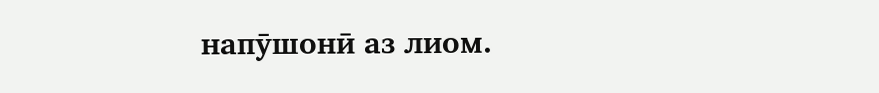напӯшонӣ аз лиом.